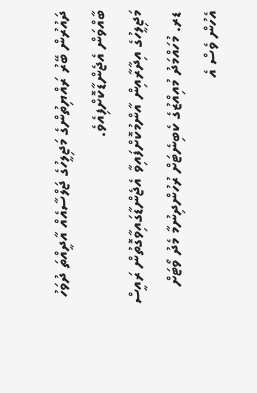ދައުރުން ބޭރު ރައްޔިތުންގެ މަޖިލީހުގެ ޖަލްސާއެއް އާދީއްތަ ދުވަހު ބާއްވަން އެޖެންޑާކޮށްފިއެވެ.
މަޖިލީހުގެ އިދާރާއިން އާންމުކޮށްފައިވާ އެޖެންޑާގައިވާގޮތުން ރައީސް ޑރ. މުހައްމަދު މުއިއްޒުގެ ކެބިނެޓަށް ރުހުންދިނުމާ މެދު ވޯޓަށް އެހުން ވެސް އެ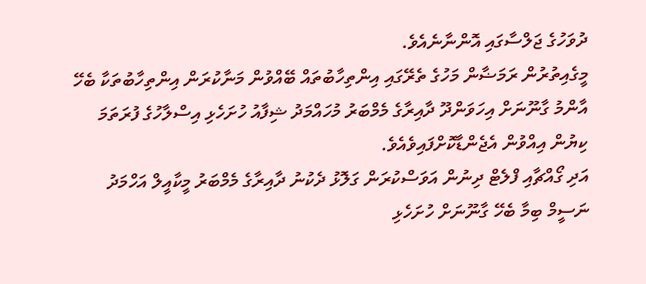ދުވަހުގެ ޖަލްސާގައި އޮންނާނެއެވެ.
މީގެއިތުރުން ރަމަޟާން މަހުގެ ތެރޭގައި އިންތިހާބުތައް ބޭއްވުން މަނާކުރަން އިންތިހާބުތަކާ ބެހޭ އާންމު ގާނޫނަށް އިހަވަންދޫ ދާއިރާގެ މެމްބަރު މުހައްމަދު ޝިފާއު ހުށަހެޅި އިސްލާހުގެ ފުރަތަމަ ކިޔުން އިއްވުން އެޖެންޑާކޮށްފައިވެއެވެ.
އަދި ގޯއްޗާއި ފްލެޓް ދިނުން އަވަސްކުރަން ގަލޮޅު ދެކުނު ދާއިރާގެ މެމްބަރު މީކާއީލް އަހްމަދު ނަސީމް ބިމާ ބެހޭ ގާނޫނަށް ހުށަހެޅި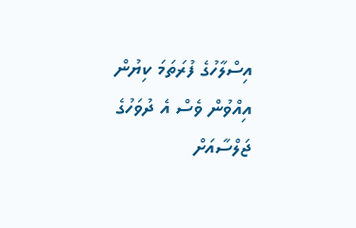އިސްލާހުގެ ފުރަތަމަ ކިޔުން އިއްވުން ވެސް އެ ދުވަހުގެ ޖަލްސާއަށް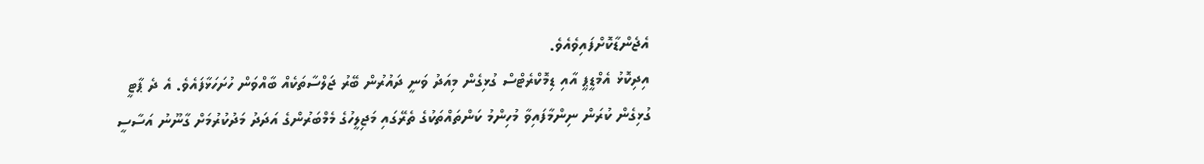އެޖެންޑާކޮށްފައިވެއެވެ.
އިދިކޮޅު އެމްޑީޕީ އާއި ޑިމޮކްރެޓްސް ގުޅިގެން މިއަދު ވަނީ ދައުރުން ބޭރު ޖަލްސާތަކެއް ބާއްވަން ހުށަހަޅާފައެވެ. އެ ދެ ޕާޓީ ގުޅިގެން ކުރަން ނިންމާފައިވާ މުހިންމު ކަންތައްތަކުގެ ތެރޭގައި މަޖިލީހުގެ މެމްބަރުންގެ އަދަދު މަދުކުރުމަށް ގާނޫނު އަސާސީ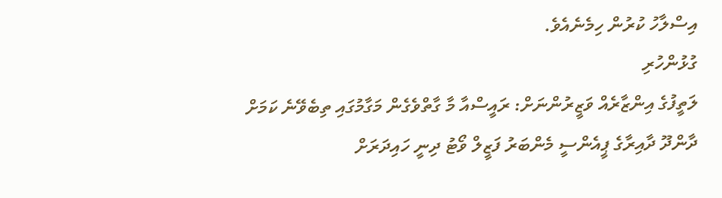އިސްލާހު ކުރުން ހިމެނެއެވެ.
ގުޅުންހުރި
ލަތީފުގެ އިންޒާރެއް ވަޒީރުންނަށް: ރައީސްއާ މާ ގާތްވެގެން މަގާމުގައި ތިބެވޭނެ ކަމަށް
ދާންދޫ ދާއިރާގެ ޕީއެންސީ މެންބަރު ފަޒީލް ވޯޓު ދިނީ ހައިދަރަށް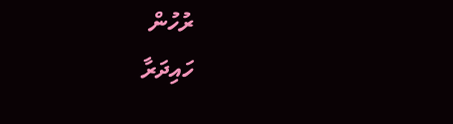ރުހުން
ހައިދަރާ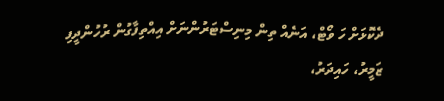ދެކޮޅަށް ހަ ވޯޓް، އަނެއް ތިން މިނިސްޓަރުންނަށް އިއްތިފާގުން ރުހުންދީފި
ޒަމީރު، ހައިދަރު،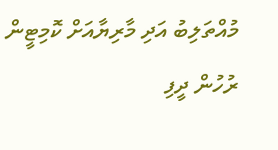މުއްތަލިބު އަދި މާރިޔާއަށް ކޮމިޓީން ރުހުން ދީފި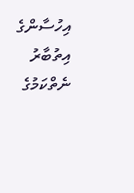އިހުސާންގެ އިތުބާރު ނެތްކަމުގެ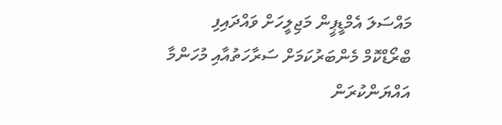މައްސަލަ އެމްޑީޕީން މަޖިލީހަށް ވައްދައިފި
ބްރޯޑްކޮމް މެންބަރުކަމަށް ސަރާހަތުއާއި މުހަންމާ އައްޔަންކުރަން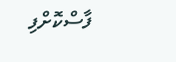ފާސްކޮށްފި